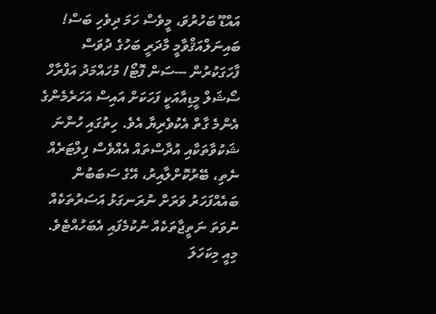އައްޑޫ ބަހުރުވަ، މީވެސް ހަމަ ދިވެހި ބަސް!
ބައިނަލްއަޤްވާމީ މާދަރީ ބަހުގެ ދުވަސް ފާހަގަކުރުން ---ސަން ފޮޓޯ/ މުހައްމަދު އަފްރާހް
ސޯޝަލް މީޑިއާއަކީ ފަހަކަށް އައިސް އަހަރެމެންގެ އެންމެ ގާތް އެކުވެރިޔާ އެވެ. ހިތުގައި ހުންނަ ޝަކުވާތަކާއި އުދާސްތައް އެއްވެސް ފިލްޓަރެއް ނެތި، ބޭރުކޮށްލާއިރު، އޭގެ ސަބަބުން ބައެއްފަހަރު ވަރަށް ނުރަނގަޅު އަސަރުތަކެއް ނުވަތަ ނަތީޖާތަކެއް ނުކުމެފައި އެބަހުއްޓެވެ. މިއީ މިކަހަލަ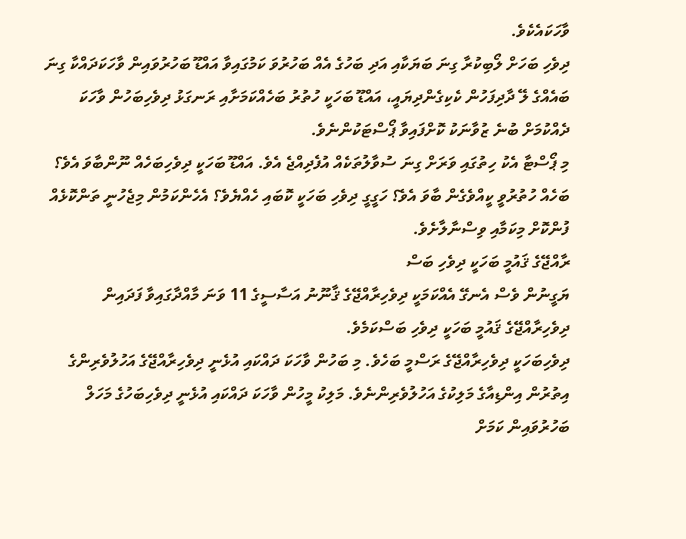ވާހަކައެކެވެ.
ދިވެހި ބަހަށް ލޯބިކުރާ ގިނަ ބަޔަކާއި އަދި ބަހުގެ އެއް ބަހުރުވަ ކަމުގައިވާ އައްޑޫ ބަހުރުވައިން ވާހަކަދައްކާ ގިނަ ބައެއްގެ ލޭ ދާދިފަހުން ކެކިގެންދިޔައީ، އައްޑޫ ބަހަކީ ހުތުރު ބަހެއްކަމަށާއި ރަނގަޅު ދިވެހިބަހުން ވާހަކަ ދެއްކުމަށް ބުނެ ޒުވާނަކު ކޮށްފައިވާ ޕޯސްޓަކުންނެވެ.
މި ޕޯސްޓާ އެކު ހިތުގައި ވަރަށް ގިނަ ސުވާލުތަކެއް އުފެދިއްޖެ އެވެ. އައްޑޫ ބަހަކީ ދިވެހިބަހެއް ނޫންބާވަ އެވެ؟ ބަހެއް ހުތުރުވީ ކީއްވެގެން ބާވަ އެވެ؟ ހަގީގީ ދިވެހި ބަހަކީ ކޮބައި ހެއްޔެވެ؟ އެހެންކަމުން މިޖެހުނީ ތަންކޮޅެއް ފުންކޮށް މިކަމާއި ވިސްނާލާށެވެ.
ރާއްޖޭގެ ޤައުމީ ބަހަކީ ދިވެހި ބަސް
ޔަގީނުން ވެސް އެނގޭ އެއްކަމަކީ ދިވެހިރާއްޖޭގެ ޤާނޫނު އަސާސީގެ 11 ވަނަ މާއްދާގައިވާ ފަދައިން ދިވެހިރާއްޖޭގެ ޤައުމީ ބަހަކީ ދިވެހި ބަސްކަމެވެ.
ދިވެހިބަހަކީ ދިވެހިރާއްޖޭގެ ރަސްމީ ބަހެވެ. މި ބަހުން ވާހަކަ ދައްކައި އުޅެނީ ދިވެހިރާއްޖޭގެ އަހުލުވެރިންގެ އިތުރުން އިންޑިއާގެ މަލިކުގެ އަހުލުވެރިންނެވެ. މަލިކު މީހުން ވާހަކަ ދައްކައި އުޅެނީ ދިވެހިބަހުގެ މަހަލް ބަހުރުވައިން ކަމަށް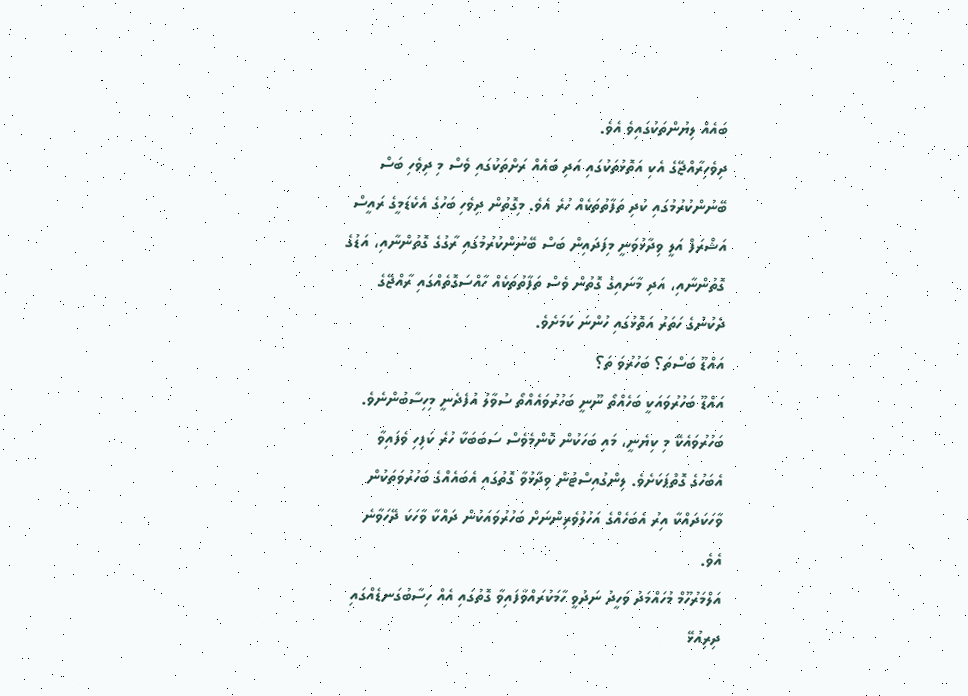ބައެއް ލިޔުންތަކުގައިވެ އެވެ.
ދިވެހިރާއްޖޭގެ އެކި އަތޮޅުތަކުގައި އަދި ބައެއް ރަށްތަކުގައި ވެސް މި ދިވެހި ބަސް ބޭނުންކުރުމުގައި ކުދި ތަފާތުތަކެއް ހުރެ އެވެ. މިގޮތުން ދިވެހި ބަހުގެ އެކެޑަމީގެ ރައީސް އަޝްރަފް އަލީ ވިދާޅުވަނީ މިފަދައިން ބަސް ބޭނުންކުރުމުގައި ރާގުގެ ގޮތުންނާއި، އަޑުގެ ގޮތުންނާއި، އަދި މާނައިގެ ގޮތުން ވެސް ތަފާތުތަކެއް ހާއްސަގޮތެއްގައި ރާއްޖޭގެ ދެކުނުގެ ހަތަރު އަތޮޅުގައި ހުންނަ ކަމަށެވެ.
އައްޑޫ ބަސްތަ؟ ބަހުރުވަ ތަ؟
އައްޑޫ ބަހުރުވައަކީ ބަހެއްތޯ ނޫނީ ބަހުރުވައެއްތޯ ސުވާލު އުފެދެނީ މިހިސާބުންނެވެ. ބަހުރުވައެކޭ މި ކިޔެނީ، މައި ބަހަކުން ކޮންމެވެސް ސަބަބަކާ ހުރެ ކަފިހި ވެފައިވާ އެބަހުގެ ގޮތްޕަކަށެވެ. ލިންގުއިސްޓުން ވިދާޅުވާ ގޮތުގައި އެބައެއްގެ ބަހުރުވަތަކުން ވާހަކަދައްކާ އިރު އެބަހެއްގެ އަހުލުވެރިންނަށް ބަހުރުވައަކުން ދައްކާ ވާހަކަ ދޭހަވާނެ އެވެ.
އަލްމަރުހޫމް މުހައްމަދު ވަހީދު ނަދުވީ ހާމަކުރައްވާފައިވާ ގޮތުގައި އެއް ހިސާބުގަނޑެއްގައި ދިރިއުޅޭ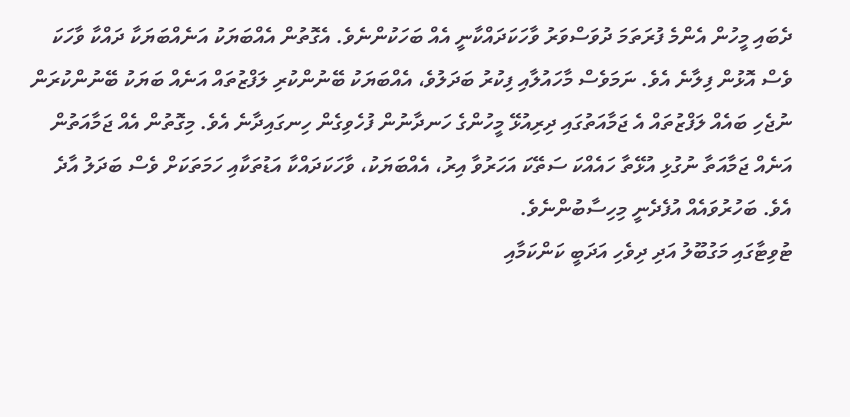ދެބައި މީހުން އެންމެ ފުރަތަމަ ދުވަސްވަރު ވާހަކަދައްކާނީ އެއް ބަހަކުންނެވެ. އެގޮތުން އެއްބަޔަކު އަނެއްބަޔަކާ ދައްކާ ވާހަކަ ވެސް އޮޅުން ފިލާނެ އެވެ. ނަމަވެސް މާހައުލާއި ފިކުރު ބަދަލުވެ، އެއްބަޔަކު ބޭނުންކުރި ލަފްޒުތައް އަނެއް ބަޔަކު ބޭނުންކުރަން ނުޖެހި ބައެއް ލަފްޒުތައް އެ ޖަމާއަތުގައި ދިރިއުޅޭ މީހުންގެ ހަނދާނުން ފުހެވިގެން ހިނގައިދާނެ އެވެ. މިގޮތުން އެއް ޖަމާއަތުން އަނެއް ޖަމާއަތާ ނުގުޅި އުޅޭތާ ހައެއްކަ ސަތޭކަ އަހަރުވާ އިރު، އެއްބަޔަކު، ވާހަކަދައްކާ އަޑުތަކާއި ހަމަތަކަށް ވެސް ބަދަލު އާދެ އެވެ. ބަހުރުވައެއް އުފެދެނީ މިހިސާބުންނެވެ.
ޓުވިޓާގައި މަގުބޫލު އަދި ދިވެހި އަދަބީ ކަންކަމާއި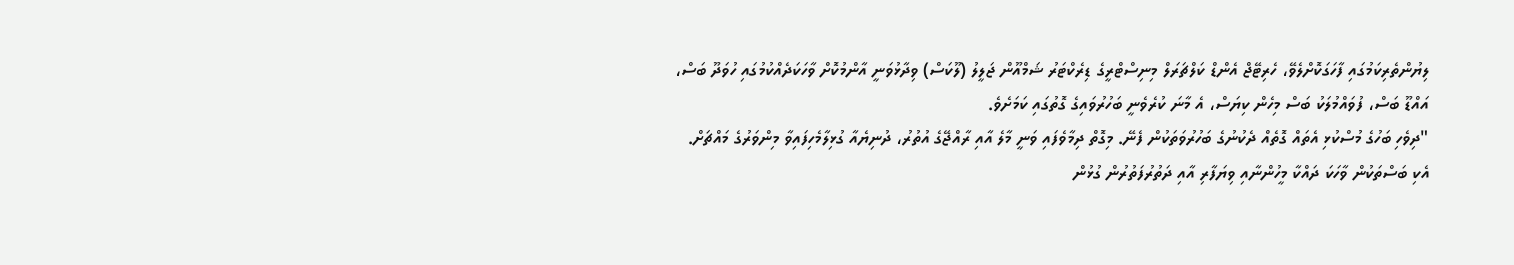ލިޔުންތެރިކަމުގައި ފާހަގަކޮށްލެވޭ، ހެރިޓޭޖް އެންޑް ކަލްޗަރަލް މިނިސްޓްރީގެ ޑިރެކްޓަރު ޝަމްއޫން ޖަލީލު (ލޫކަސް) ވިދާޅުވަނީ އާންމުކޮށް ވާހަކަދެއްކުމުގައި ހުވަދޫ ބަސް، އައްޑޫ ބަސް، ފުވައްމުލަކު ބަސް މިހެން ކިޔަސް، އެ މާނަ ކުރެވެނީ ބަހުރުވައިގެ ގޮތުގައި ކަމަށެވެ.
"ދިވެހި ބަހުގެ މުސްކުޅި އެތައް ގޮތެއް ދެކުނުގެ ބަހުރުވަތަކުން ފެނޭ. މިގޮތް ދިމާވެފައި ވަނީ މާލެ އާއި ރާއްޖޭގެ އުތުރު، ދުނިޔެއާ ގުޅިލާމެހިފައިވާ މިންވަރުގެ މައްޗަށް. އެކި ބަސްތަކުން ވާހަކަ ދައްކާ މީހުންނާއި ވިޔަފާރި އާއި ދަތުރުފަތުރުން ގުޅުން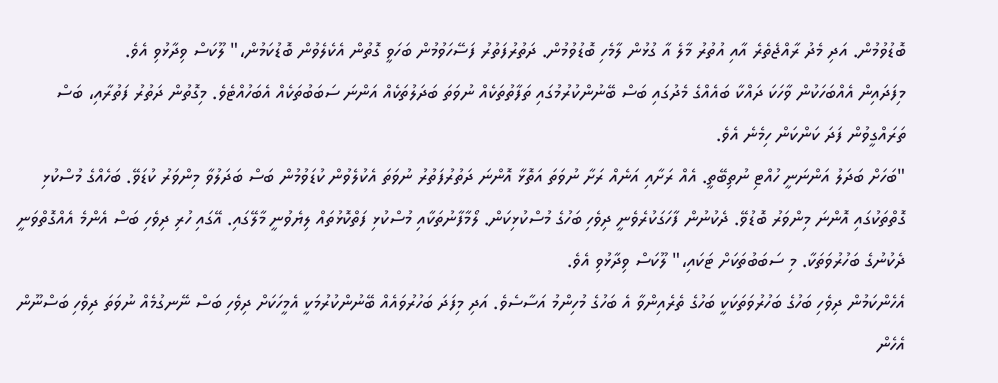ބޮޑުވުމުން. އަދި މެދު ރާއްޖެތެރެ އާއި އުތުރު މާލެ އާ ގުޅުން ލާމެހި ބޮޑުވުމުން. ދަތުރުފަތުރު ފަސޭހަވުމުން ބަހަވީ ގޮތުން އެކެލެވުން ބޮޑުކަމުން،" ލޫކަސް ވިދާޅުވި އެވެ.
މިފަދައިން އެއްބަހަކުން ވާހަކަ ދައްކާ ބައެއްގެ މެދުގައި ބަސް ބޭނުންކުރުމުގައި ތަފާތުތަކެއް ނުވަތަ ބަދަލުތަކެއް އަންނަ ސަބަބުތަކެއް އެބަހުއްޓެވެ. މިގޮތުން ދަތުރު ފަތުރާއި، ބަސް ތަރައްގީވުން ފަދަ ކަންކަން ހިމެނެ އެވެ.
"ބަހަށް ބަދަލު އަންނަނީ ހުއްޓި ނުތިބޭތީ. އެއް ރަށާއި އަނެއް ރަށާ ނުވަތަ އަތޮޅާ އޮންނަ ދަތުރުފަތުރު ނުވަތަ އެކުލެވުން ކުޑަވުމުން ބަސް ބަދަލުވާ މިންވަރު ކުޑަވޭ. ބަހެއްގެ މުސްކުޅި ގޮތްތަކުގައި އޮންނަ މިންވަރު ބޮޑުވޭ. ދެކުނުން ފާހަގަކުރެވެނީ ދިވެހި ބަހުގެ މުސްކުޅިކަން. ލޯމާފާނުތަކާއި މުސްކުޅި ފަތްކޮޅުތައް ލިޔެވުނީ މާލޭގައި. އޭގައި ހުރި ދިވެހި ބަސް އެންމެ އެއްގޮތްވަނީ ދެކުނުގެ ބަހުރުވަތަކާ. މި ސަބަބުތަކަށް ޓަކައި،" ލޫކަސް ވިދާޅުވި އެވެ.
އެހެންކަމުން ދިވެހި ބަހުގެ ބަހުރުވަތަކަކީ ބަހުގެ ތެރެއިންވާ އެ ބަހުގެ މުހިންމު އަސާސެވެ. އަދި މިފަދަ ބަހުރުވައެއް ބޭނުންކުރުމަކީ އެމީހަކަށް ދިވެހި ބަސް ނޭނގުމެއް ނުވަތަ ދިވެހި ބަސްނޫން އެހެން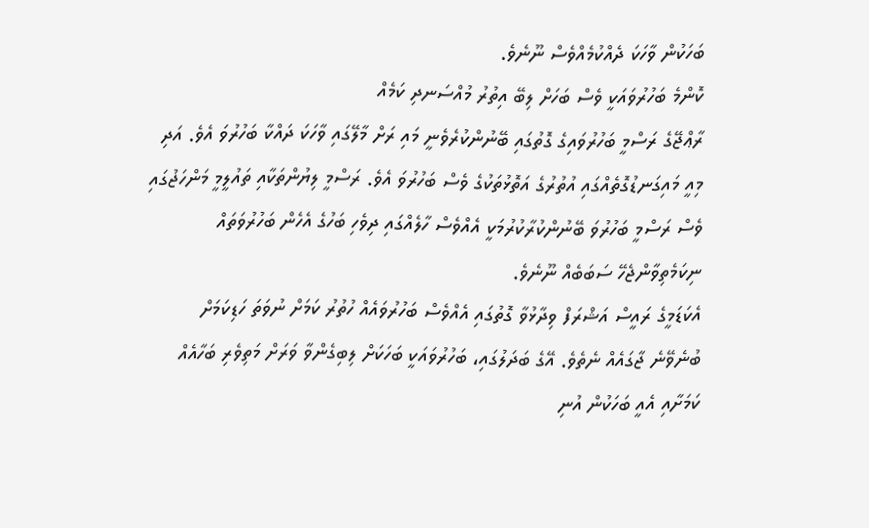ބަހަކުން ވާހަކަ ދެއްކުމެއްވެސް ނޫނެވެ.
ކޮންމެ ބަހުރުވައަކީ ވެސް ބަހަށް ލިބޭ އިތުރު މުއްސަނދި ކަމެއް
ރާޢްޖޭގެ ރަސްމީ ބަހުރުވައިގެ ގޮތުގައި ބޭނުންކުރެވެނީ މައި ރަށް މާލޭގައި ވާހަކަ ދައްކާ ބަހުރުވަ އެވެ. އަދި މިއީ މައިގަނޑުގޮތެއްގައި އުތުރުގެ އަތޮޅުތަކުގެ ވެސް ބަހުރުވަ އެވެ. ރަސްމީ ލިޔުންތަކާއި ތައުލީމީ މަންހަޖުގައި ވެސް ރަސްމީ ބަހުރުވަ ބޭނުންކުރާކުރުމަކީ އެއްވެސް ހާލެއްގައި ދިވެހި ބަހުގެ އެހެން ބަހުރުވަތައް ނިކަމެތިވާންޖެހޭ ސަބަބެއް ނޫނެވެ.
އެކަޑަމީގެ ރައީސް އަޝްރަފް ވިދާޅުވާ ގޮތުގައި އެއްވެސް ބަހުރުވައެއް ހުތުރު ކަމަށް ނުވަތަ ހަޑިކަމަށް ބުނެވޭނެ ޖާގައެއް ނެތެވެ. އޭގެ ބަދަލުގައި، ބަހުރުވައަކީ ބަހަކަށް ލިބިގެންވާ ވަރަށް މަތިވެރި ބަހާއެއް ކަމަށާއި އެއީ ބަހަކުން އުނި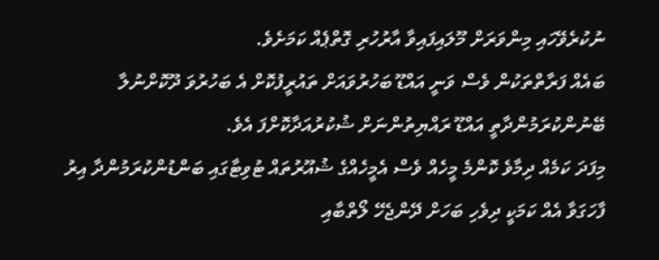ނުކުރެވޭހައި މިންވަރަށް މޫލައިފައިވާ އާރުހުރި ގޮތްޕެއް ކަމަށެވެ.
ބައެއް ފަރާތްތަކުން ވެސް ވަނީ އައްޑޫ ބަހުރުވައަށް ތައުރީފުކޮށް އެ ބަހުރުވަ ދޫކޮށްނުލާ ބޭނުންކުރަމުންދާތީ އައްޑޫ ރައްޔިތުންނަށް ޝުކުރުއަދާކޮށްފަ އެވެ.
މިފަދަ ކަމެއް ދިމާވެ ކޮންމެ މީހެއް ވެސް އެމީހެއްގެ ޝުއޫރުތައް ޓުވިޓާގައި ބަންޑުންކުރަމުންދާ އިރު ފާހަގަވާ އެއް ކަމަކީ ދިވެހި ބަހަށް ދޭންޖެހޭ ލޯތްބާއި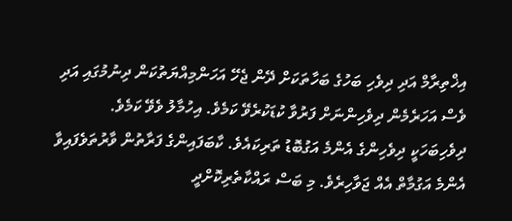އިޚްތިރާމް އަދި ދިވެހި ބަހުގެ ބަހާތަކަށް ދޭން ޖެހޭ އަހަންމިއްޔަތުކަން ދިނުމުގައި އަދި ވެސް އަހަރެމެން ދިވެހިންނަށް ފަރުވާ ކުޑަކުރެވޭ ކަމެވެ. އިހުމާލު ވެވޭ ކަމެވެ.
ދިވެހިބަހަކީ ދިވެހިންގެ އެންމެ އަގުބޮޑު ތަރިކައެވެ. ކާބަފައިންގެ ފަރާތުން ވާރުތަވެފައިވާ އެންމެ އަގުމާތް އެއް ޖަވާހިރެވެ. މި ބަސް ރައްކާތެރިކޮށްދީ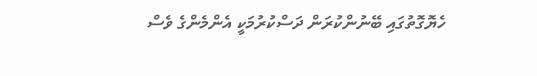ހެޔޮގޮތުގައި ބޭނުންކުރަން ދަސްކުރުމަކީ އެންމެންގެ ވެސް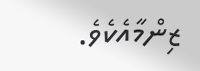ޒިންމާއެކެވެ.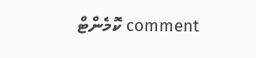comment ކޮމެންޓް